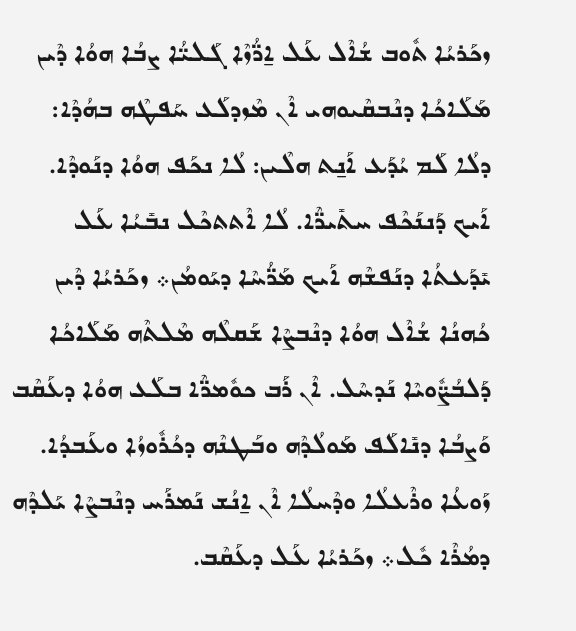ܙܟܰܪܝܳܐ ܬܽܘܒ ܫܳܐܶܠ ܥܰܠ ܐ̱ܪ̈ܳܙܶܐ ܓܰܠܝ̈ܳܐ ܨܒܳܐ ܗܘܳܐ ܕܶܝܢ ܡܰܠܰܐܟܳܐ ܕܢܶܒܩܶܝܘܗܝ ܐܶܢ ܡܶܙܕܠܰܥ ܚܰܦܛܶܗ ܒܗܳܕܶܐ: ܕܠܳܐ ܠܰܡ ܝܳܕܰܥ ܐܰܢ̱ܬ ܗܠܶܝܢ: ܠܳܐ ܢܟܰܦ ܗܘܳܐ ܕܢܰܘܕܶܐ. ܐܰܝܟ ܕܰܢܢܰܟܶܦ ܚܬܺܝܪ̈ܶܐ. ܠܳܐ ܐܶܬܬܟܶܠ ܢܒܺܝܳܐ ܥܰܠ ܝܺܕܰܥܬܳܐ ܕܢܰܦܫܶܗ ܐܰܝܟ ܡܰܪ̈ܳܚܶܐ ܕܝܰܘܡܳܢ܀ ܙܟܰܪܝܳܐ ܕܶܝܢ ܟܳܗܢܳܐ ܫܳܐܶܠ ܗܘܳܐ ܕܢܶܒܨܶܐ ܫܰܩܠܶܗ ܡܶܠܬܶܗ ܡܰܠܰܐܟܳܐ ܕܰܠܒܳܨ̈ܽܘܝܶܐ ܢܰܕܚܶܠ. ܐܶܢ ܪܰܒ ܟܘܽܡܪ̈ܶܐ ܒܠܰܥ ܗܘܳܐ ܕܥܰܩܶܒ ܘܰܨܒܳܐ ܕܢܺܐܠܰܦ ܡܰܘܠܳܕܶܗ ܘܒܰܛܢܶܗ ܕܟܳܪܽܘܙܳܐ ܘܥܰܒܕܳܐ. ܙܰܘܥܳܐ ܘܪܶܥܠܳܐ ܘܕܶܚܠܳܐ ܐܶܢ ܐ̱ܢܳܫ ܢܰܡܪܰܚ ܕܢܶܒܨܶܐ ܝܰܠܕܶܗ ܕܡܳܪܶܐ ܟܽܠ܀ ܙܟܰܪܝܳܐ ܥܰܠ ܕܥܰܩܶܒ.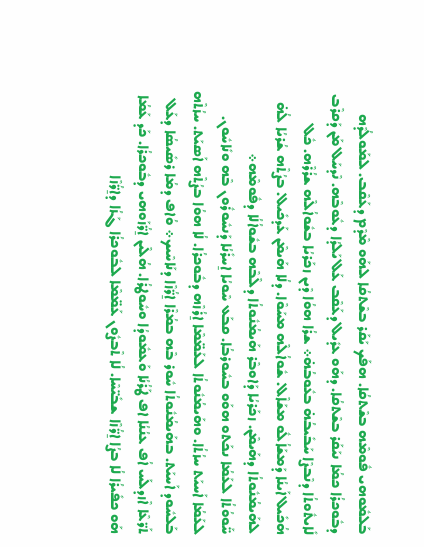ܒܰܠܡܽܘܗܝ ܦܽܘܡܶܗ ܒܫܶܬܩܳܐ. ܗܦܰܟ ܝܰܩܰܪ ܒܫܶܬܩܳܐ ܠܗܰܘ ܡܶܕܶܡ ܕܥܰܩܶܒ. ܠܡܰܘܠܳܕܶܗ ܕܒܽܘܟܪܳܐ ܟܡܳܐ ܢܝܰܩܰܪ ܒܫܶܬܩܳܐ. ܕܗܰܘ ܥܕܺܝܠ ܕܥܰܩܶܒ ܥܰܠ ܝܰܠܕܳܐ ܕܥܽܘܒܶܗ. ܢܶܕܚܰܠ ܡܰܢ ܕܰܩܪܶܒ ܠܺܐܝܬܽܘܬܳܐ ܕܢܶܒܨܶܐ ܚܰܒܺܝܒܳܗ̇ ܒܥܽܘܒܳܗ̇܀ ܫܪܳܐ ܗܘܳܐ ܕܶܝܢ ܙܟܰܪܝܳܐ ܒܫܽܘܐܳܠܶܗ ܫܪܳܪܶܗ. ܟܽܠ ܗܳܟܺܝܠ ܐܰܝܢܳܐ ܕܰܡܫܰܐܳܠܽܘ ܡܫܰܐܶܠ. ܫܽܘܐܳܠܶܗ ܡܚܰܘܶܐ. ܕܠܳܐ ܗܰܝܡܶܢ ܥܰܕܟܺܝܠ. ܒܨܳܬܶܗ ܫܳܪܝܳܐ ܠܳܗ̇ ܠܗܰܝܡܳܢܽܘܬܳܐ ܕܗܰܝܡܶܢ. ܙܟܰܪܝܳܐ ܕܰܐܘܒܶܪ ܗܰܝܡܳܢܽܘܬܳܐ ܕܠܶܒܶܗ ܒܫܽܘܐܳܠܳܐ ܕܦܽܘܡܶܗ܀
ܚ̈ܰܘܘܳܬܳܐ ܠܥܰܡܳܐ ܢܟܰܬܘ ܗܘܰܘ ܒܚܽܘܪܒܳܐ. ܩܒܰܥ ܚܶܘܝܳܐ ܐ̱ܚܪܺܢܳܐ ܕܰܢܚܽܘܪܽܘܢ ܒܶܗ ܘܢܺܐܚܽܘܢ. ܠܥܰܡܳܐ ܐܰܚܝܰܬ ܚܙܳܬܳܐ. ܘܗܰܝܡܳܢܽܘܬܳܐ ܠܥܰܡ̈ܡܶܐ ܐ̱ܪܳܙܶܗ ܕܒܽܘܟܪܳܐ. ܠܳܐ ܗܘܳܐ ܒܨܳܬܶܗ ܐܰܣܝܰܬ. ܚܙܳܬܶܗ ܒܰܠܚܽܘܕ ܐܰܚܝܰܬ. ܒܗܰܝܡܳܢܽܘܬܳܐ ܚܽܘܪ ܒܶܗ ܒܡܳܪܶܐ ܐ̱ܪ̈ܳܙܶܐ ܕܢܰܐܚܶܝܟ܀ ܘܳܐܦ ܕܡܳܐ ܪܣܺܝܣܳܐ ܕܥܰܠ ܬܰܪ̈ܥܶܐ ܐܶܙܕܠܰܚ ܐܳܦ ܥܢܳܢܳܐ ܐܦ ܛܰܪܳܢܳܐ ܘܰܥܡܽܘܕܳܐ ܘܚܽܘܛܪܳܐ. ܗܳܠܶܝܢ ܐ̱ܪ̈ܳܙܰܘܗܝ ܕܒܽܘܟܪܳܐ. ܟܰܕ ܥܰܡܳܐ ܗܰܘ ܟܦܺܝܪܳܐ ܠܳܐ ܒܨܳܐ ܐ̱ܪ̈ܳܙܶܐ ܫܒܺܝ̈ܚܶܐ. ܠܳܐ ܬܶܒܨܽܘܢ ܥܰܡ̈ܡܶܐ ܠܒܽܘܟܪܳܐ ܓܰܙܳܐ ܕܐ̱ܪ̈ܳܙܶܐ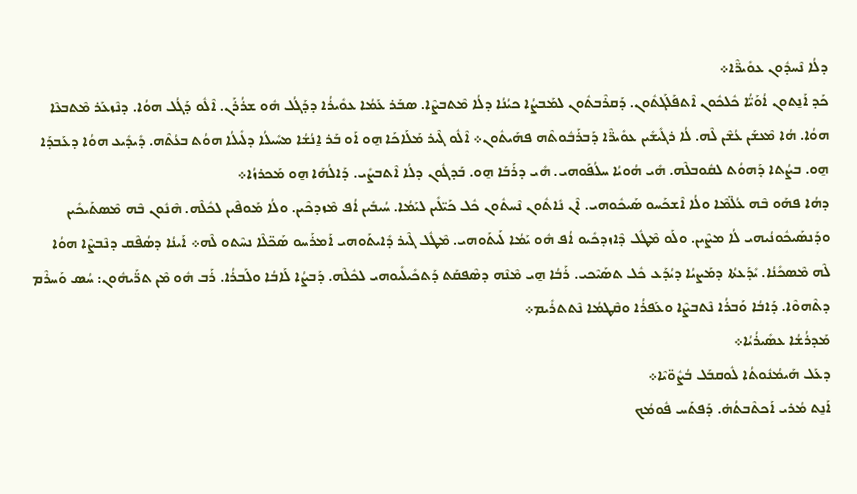ܕܠܳܐ ܢܶܚܕܽܘܢ ܥܘܺܝܪ̈ܶܐ܀
ܟܰܕ ܐܰܢ̱ܬܘܢ ܐܳܘܰܝ̈ܳܐ ܟܽܠܟܽܘܢ ܐܶܬܦܰܠܰܓܬܽܘܢ. ܕܰܩܪܶܒܬܽܘܢ ܠܡܰܒܨܳܐ ܟܝܳܢܳܐ ܕܠܳܐ ܡܶܬܒܨܶܐ. ܣܒܰܪ ܥܰܡܳܐ ܥܘܺܝܪܳܐ ܕܕܰܓܳܠ ܗܽܘ ܫܪܳܪܰܢ. ܐܶܠܽܘ ܕܰܓܳܠ ܗܘܳܐ. ܕܢܶܙܥܰܪ ܡܶܬܒܥܶܐ ܗܘܳܐ. ܗܳܐ ܡܶܥܫܰܢ ܥܳܫܶܢ ܠܶܗ. ܠܳܐ ܪܓܺܝܫܺܝܢ ܥܘܺܝܪ̈ܶܐ ܕܰܒܪܰܒܽܘܬܶܗ ܦܗܰܝܬܽܘܢ܀ ܐܶܠܽܘ ܓܶܝܪ ܡܰܠܰܐܟܰܐ ܗ̱ܘ ܐܰܘ ܒܰܪ ܐ̱ܢܳܫܳܐ ܡܚܺܝܠܳܐ ܕܠܺܝܠܳܐ ܗܘܳܬ ܒܥܳܬܶܗ. ܕܺܝܕܺܝܥ ܗܘܳܐ ܕܥܰܒܕܰܐ ܗ̱ܘ. ܒܨܳܬܐ ܕܰܗܘܳܬ ܠܩܽܘܒܠܶܗ. ܗܺܝ ܗܳܘܝܳܐ ܚܠܳܦܰܘܗܝ. ܗܺܝ ܕܪܰܒܰܐ ܗ̱ܘ. ܒܰܕܓܽܘܢ ܕܠܳܐ ܐܶܬܒܨܺܝ. ܕܰܐܠܳܗܰܐ ܗ̱ܘ ܡܰܟܪܙܳܐ܀
ܕܗܳܐ ܦܗܰܘ ܒܶܗ ܥܳܠ̈ܡܶܐ ܘܠܳܐ ܐܶܫܟܰܚܘ ܣܰܝܟܽܘܗܝ. ܐܶܢ ܢܺܐܬܽܘܢ ܢܶܚܬܽܘܢ ܟܽܠ ܟܰܝ̈ܠܺܝܢ ܠܝܰܡܳܐ. ܚܳܝܒܺܝܢ ܐܳܦ ܡܶܙܕܟܶܝܢ. ܘܠܳܐ ܡܰܘܦܶܝܢ ܠܟܽܠܶܗ. ܗܶܢܽܘܢ ܒܶܗ ܡܶܣܬܰܝܟܺܝܢ ܘܕܰܢܣܰܝܟܽܘܢܳܝܗܝ ܠܳܐ ܡܨܶܝܢ. ܘܠܰܘ ܡܶܛܽܠ ܕܶܐܙܕܟܺܝܘ ܐܳܦ ܗܽܘ ܝܰܡܳܐ ܠܰܝܬܰܘܗܝ. ܡܶܛܽܠ ܓܶܝܪ ܕܺܐܝܬܰܘܗܝ ܐܰܡܪܰܚܘ ܣܰܟ̈ܠܶܐ ܢܚܶܬܘ ܠܶܗ܀ ܐܰܝܢܳܐ ܕܣܳܦܶܩ ܕܢܶܒܨܶܐ ܗܘܳܐ ܠܶܗ ܡܶܣܟܺܢܳܐ. ܝܺܕܰܥܬܳܐ ܕܡܰܨܝܳܐ ܕܝܳܕܰܥ ܟܽܠ ܬܣܰܝܶܟܝ. ܪܰܒܳܐ ܗ̱ܝ ܡܶܢܶܗ ܕܣܶܦܩܰܬ ܕܰܬܟܺܝܠܺܝܘܗܝ ܠܟܽܠܶܗ. ܕܰܒܨܳܐ ܠܰܐܒܳܐ ܘܠܰܒܪܳܐ. ܪܰܒ ܗܽܘ ܡܶܢ ܬܪ̈ܰܝܗܽܘܢ: ܚܳܣ ܘܰܚܪܶܡ ܕܬܶܗܘܶܐ. ܕܰܐܒܳܐ ܘܰܒܪܳܐ ܢܶܬܒܨܶܐ ܘܥܰܦܪܳܐ ܘܩܶܛܡܳܐ ܢܶܬܬܪܺܝܡ܀
ܡܰܕܪܳܫܳܐ ܥܣܺܝܪܳܝܳܐ܀
ܕܥܰܠ ܗܰܝܡܳܢܽܘܬܳܐ ܠܽܘܩܒܰܠ ܒܳܨܽܘ̈ܝܶܐ܀
ܐܰܢ̱ܬ ܡܳܪܝ ܐܰܟܬܶܒܬܳܗ̇. ܕܰܦܬܰܚ ܦܽܘܡܳܟ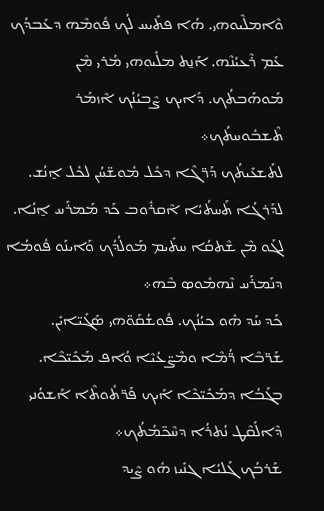ܘܶܐܡܠܶܝܘܗܝ. ܗܳܐ ܦܬܺܝܚ ܠܳܟ ܦܽܘܡܶܗ ܕܥܰܒܕܳܟ ܥܰܡ ܪܶܥܝܳܢܶܗ. ܐܰܢ̱ܬ ܡܠܺܝܘܗܝ ܡܳܪܝ ܡܶܢ ܡܰܘܗܰܒܬܳܟ. ܕܰܐܝܟ ܨܶܒܝܳܢܳܟ ܐܶܙܡܰܪ ܬܶܫܒܽܘܚܬܳܟ܀
ܠܬܰܫܥܺܝܬܳܟ ܕܰܪ̈ܓܶܐ ܕܟܽܠ ܡܽܘܫ̈ܚܳܢ ܠܟܽܠ ܐ̱ܢܳܫ. ܠܕܰܪܓܳܐ ܬܰܚܬܳܝܳܐ ܐܶܩܪܽܘܒ ܟܰܕ ܡܰܡܪܰܚ ܐ̱ܢܳܐ. ܠܓܰܘ ܡܶܢ ܫܶܬܩܳܐ ܚܬܺܝܡ ܡܰܘܠܳܕܳܟ ܘܰܐܝܢܰܘ ܦܽܘܡܳܐ ܕܢܰܡܪܰܚ ܢܶܗܡܽܘܤ ܒܶܗ܀
ܟܰܕ ܚܰܕ ܗܽܘ ܟܝܳܢܳܟ. ܦܽܘܫܳܩܰܘ̈ܗܝ ܣܰܓܺܝ̈ܐܝܺܢ. ܫܰܪ̈ܒܶܐ ܪ̈ܳܡܶܐ ܘܡܶܨ̈ܥܳܝܶܐ ܘܳܐܦ ܡܰܟܺܝ̈ܟܶܐ. ܒܓܰܒܳܐ ܕܡܰܟܺܝ̈ܟܶܐ ܐܰܝܟ ܦܰܪ̈ܬܽܘܬܶܐ ܐܰܫܘܳܢܝ ܕܶܐܠܰܩܶܛ ܢܳܬܪܳܐ ܕܚܶܟ̈ܡܳܬܳܟ܀
ܫܰܪܒܳܟ ܓܰܠܝܳܐ ܓܢܺܝܙ ܗܽܘ ܨܶܝܕ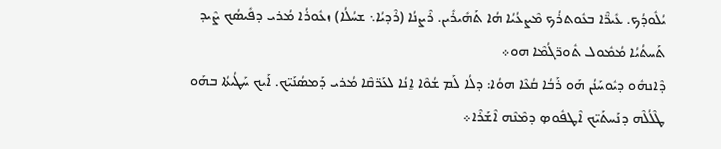ܝܳܠܽܘܕܳܟ. ܥܺܝܪ̈ܶܐ ܒܥܽܘܬܪܳܟ ܡܶܨܥܳܝܳܐ ܗܳܐ ܬܰܗܺܝܪܺܝܢ. ܪܶܨܢܳܐ (ܪܶܕܝܳܐ܆ ܫܚܳܠܳܐ) ܙܥܽܘܪܳܐ ܡܳܪܝ ܕܦܺܝܣܳܟ ܨܶܝܕ ܬܰܚܬܳܝܳܐ ܡܳܡܽܘܠ ܬܽܘܪ̈ܓܳܡܶܐ ܗܘ܀
ܕܶܐܢܗܽܘ ܕܝܽܘܚܰܢܳܢ ܗܰܘ ܪܰܒܳܐ ܩܳܥܶܐ ܗܘܳܐ: ܕܠܳܐ ܠܰܡ ܫܳܘܶܐ ܐ̱ܢܳܐ ܠܥܰܪ̈ܩܶܐ ܡܳܪܝ ܕܰܡܣܳܢܰܝ̈ܟ. ܐܰܝܟ ܚܰܛܳܝܬܳܐ ܒܗܰܘ ܛܶܠܳܠܶܗ ܕܢܰܚܬܰܝ̈ܟ ܐܶܛܦܽܘܤ ܕܡܶܢܶܗ ܐܶܫܰܪܶܐ܀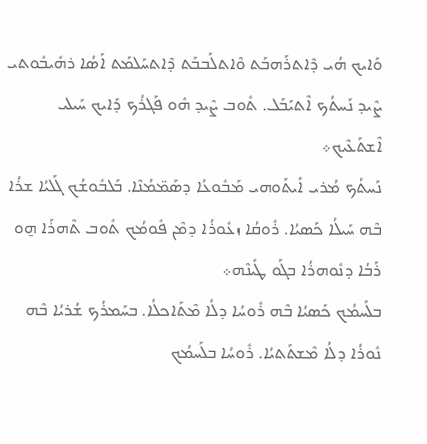ܘܰܐܝܟ ܗܳܝ ܕܶܐܬܪܰܗܒܰܬ ܘܶܐܬܠܰܒܒܰܬ ܕܶܐܬܚܰܠܡܰܬ ܐܰܣܳܐ ܪܗܺܝܒܽܘܬܝ ܨܶܝܕ ܢܰܚܬܳܟ ܐܶܬܝܰܒܰܠ. ܬܽܘܒ ܨܶܝܕ ܗܽܘ ܦܰܓܪܳܟ ܕܰܐܝܟ ܚܰܝܠܝ ܐܶܫܬܰܥܶܝܟ܀
ܢܰܚܬܳܟ ܡܳܪܝ ܐܺܝܬܰܘܗܝ ܡܰܒܽܘܥܳܐ ܕܣܰܡ̈ܡܳܢܶܐ. ܒܰܠܒܽܘܫܳܟ ܓܰܠܝܳܐ ܫܪܳܐ ܒܶܗ ܚܰܝܠܳܐ ܟܰܣܝܳܐ. ܪܽܘܩܳܐ ܙܥܽܘܪܳܐ ܕܡܶܢ ܦܽܘܡܳܟ ܬܽܘܒ ܬܶܗܪܰܐ ܗ̱ܘ ܪܰܒܳܐ ܕܢܽܘܗܪܳܐ ܒܓܰܘ ܛܺܝܢܶܗ܀
ܒܠܰܚܡܳܟ ܟܰܣܝܳܐ ܒܶܗ ܪܽܘܚܳܐ ܕܠܳܐ ܡܶܬܰܐܟܠܳܐ. ܒܚܰܡܪܳܟ ܫܳܪܝܳܐ ܒܶܗ ܢܽܘܪܳܐ ܕܠܳܐ ܡܶܫܬܰܬܝܳܐ. ܪܽܘܚܳܐ ܒܠܰܚܡܳܟ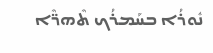ܢܽܘܪܳܐ ܒܚܰܡܪܳܟ ܬܶܗܪ̈ܶܐ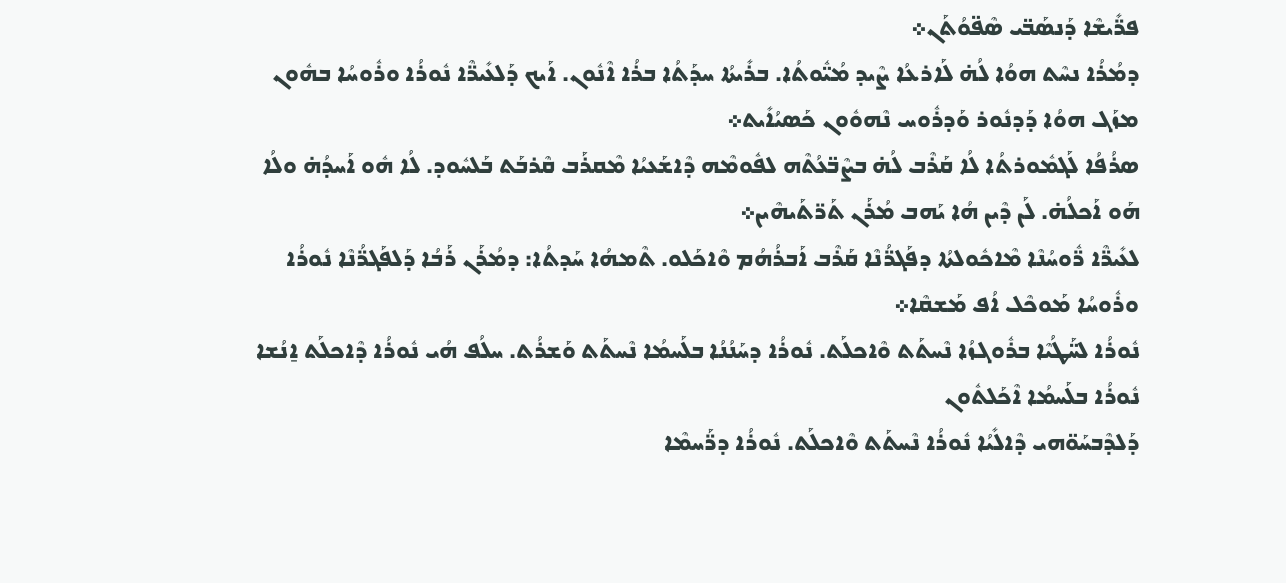ܦܪ̈ܺܝܫܶܐ ܕܰܢܣܰܒ̈ܝ ܣܶܦ̈ܘܳܬܰܢ܀
ܕܡܳܪܳܐ ܢܚܶܬ ܗܘܳܐ ܠܳܗ̇ ܠܰܐܪܥܳܐ ܨܶܝܕ ܡܳܝ̈ܽܘܬܳܐ. ܒܪܺܝܬܳܐ ܚܕܰܬܳܐ ܒܪܳܐ ܐܶܢܽܘܢ. ܐܰܝܟ ܕܰܠܥܺܝܪ̈ܶܐ ܢܽܘܪܳܐ ܘܪܽܘܚܳܐ ܒܗܽܘܢ ܡܙܰܓ ܗܘܳܐ ܕܰܕܢܽܘܪ ܘܰܕܪܽܘܚ ܢܶܗܘܽܘܢ ܟܰܣܝܳܐܺܝܬ܀
ܣܪܳܦܳܐ ܠܰܓܡܽܘܪܬܳܐ ܠܳܐ ܩܰܪܶܒ ܠܳܗ̇ ܒܨܶܒ̈ܥܳܬܶܗ ܠܦܽܘܡܶܗ ܕܶܐܫܰܥܝܳܐ ܡܶܩܪܰܒ ܩܶܪܒܰܬ ܒܰܠܚܽܘܕ. ܠܳܐ ܗܽܘ ܐܰܚܕܳܗ̇ ܘܠܳܐ ܗܰܘ ܐܰܟܠܳܗ̇. ܠܰܢ ܕܶܝܢ ܗܳܐ ܝܰܗܒ ܡܳܪܰܢ ܬܰܪ̈ܬܰܝܗܶܝܢ܀
ܠܥܺܝܪ̈ܶܐ ܪ̈ܽܘܚܳܢܶܐ ܡܶܐܟܽܘܠܬܳܐ ܕܦܰܓܪ̈ܳܢܶܐ ܩܰܪܶܒ ܐܰܒܪܳܗܳܡ ܘܶܐܟܰܠܘ. ܬܶܡܗܳܐ ܚܰܕܬܳܐ: ܕܡܳܪܰܢ ܪܰܒܳܐ ܕܰܠܦܰܓܪ̈ܳܢܶܐ ܢܽܘܪܳܐ ܘܪܽܘܚܳܐ ܡܰܘܟܶܠ ܐܳܦ ܡܰܫܩܶܐ܀
ܢܽܘܪܳܐ ܠܚ̈ܰܛܳܝܶܐ ܒܪܽܘܓܙܳܐ ܢܶܚܬܰܬ ܘܶܐܟܠܰܬ. ܢܽܘܪܳܐ ܕܚܰܢܳܢܳܐ ܒܠܰܚܡܳܐ ܢܶܚܬܰܬ ܘܰܫܪܳܬ. ܚܠܳܦ ܗܳܝ ܢܽܘܪܳܐ ܕܶܐܟܠܰܬ ܐ̱ܢܳܫܐ ܢܽܘܪܳܐ ܒܠܰܚܡܳܐ ܐܶܟܰܠܬܽܘܢ
ܕܰܠܕܶܒܚܰܘ̈ܗܝ ܕܶܐܠܺܝܳܐ ܢܽܘܪܳܐ ܢܶܚܬܰܬ ܘܶܐܟܠܰܬ. ܢܽܘܪܳܐ ܕܪ̈ܰܚܡܶܐ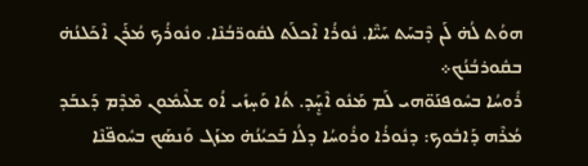ܗܘܳܬ ܠܳܗ̇ ܠܰܢ ܕܶܒܚܰܬ ܚܰܝ̈ܶܐ. ܢܽܘܪܳܐ ܐܶܟܠܰܬ ܠܩܽܘܪ̈ܒܳܢܶܐ. ܘܢܽܘܪܳܟ ܡܳܪܰܢ ܐܶܟܰܠܢܳܗ̇ ܒܩܽܘܪܒܳܢܳܟ܀
ܪܽܘܚܳܐ ܒܚܽܘܦܢܰܘ̈ܗܝ ܠܰܡ ܡܰܢܽܘ ܐܶܚ̣ܷܰܕ. ܬܳܐ ܘܰܚ̣ܙܺܝ ܐܳܘ ܫܠܶܝܡܽܘܢ ܡܶܕܶܡ ܕܰܥܒܰܕ ܡܳܪܶܗ ܕܰܐܒܽܘܟ: ܕܢܽܘܪܳܐ ܘܪܽܘܚܳܐ ܕܠܳܐ ܒܰܟܝܳܢܳܗ̇ ܡܙܰܓ ܘܰܢܣܰܟ ܒܚܽܘܦ̈ܢܶܐ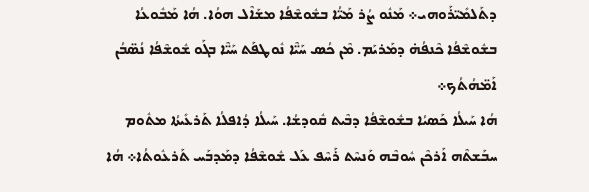ܕܬܰܠܡܺܝ̈ܪܰܘܗܝ܀ ܡܰܢܽܘ ܨܳܪ ܡܰܝ̈ܳܐ ܒܫܽܘܫܶܦܳܐ ܡܫܰܐܶܠ ܗܘܳܐ. ܗܳܐ ܡܰܒܽܘܥܳܐ ܒܫܽܘܫܶܦܳܐ ܟܶܢܦܳܗ̇ ܕܡܰܪܝܰܡ. ܡܶܢ ܟܳܣ ܚܰܝ̈ܶܐ ܢܽܘܛܦܰܬ ܚܰܝ̈ܶܐ ܒܓܰܘ ܫܽܘܫܶܦܳܐ ܢܳܣ̈ܒܳܢ ܐܰܡ̈ܗܳܬܳܟ܀
ܗܳܐ ܚܰܝܠܳܐ ܟܰܣܝܳܐ ܒܫܽܘܫܶܦܳܐ ܕܒܶܝܬ ܩܽܘܕܫܳܐ. ܚܰܝܠܳܐ ܕܳܐܦܠܳܐ ܬܰܪܥܺܝܬܳܐ ܡܬܽܘܡ ܚܒܰܫܬܶܗ ܐܰܪܟܶܢ ܚܽܘܒܶܗ ܘܰܢܚܶܬ ܪܰܚܶܦ ܥܰܠ ܫܽܘܫܶܦܳܐ ܕܡܰܕܒܰܚ ܬܰܪܥܽܘܬܳܐ܀ ܗܳܐ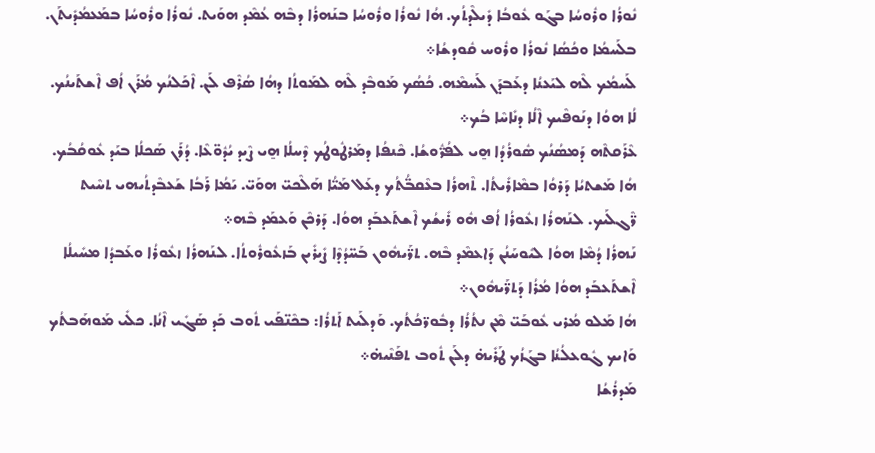ܢܽܘܪܳܐ ܘܪܽܘܚܳܐ ܒܓܰܘ ܥܽܘܒܳܐ ܕܺܝܠܶܕܬܳܟ. ܗܳܐ ܢܽܘܪܳܐ ܘܪܽܘܚܳܐ ܒܢܰܗܪܳܐ ܕܒܶܗ ܥܳܡܶܕ ܗܘܰܝܬ. ܢܽܘܪܳܐ ܘܪܽܘܚܳܐ ܒܡܰܥܡܳܕܺܝܬܰܢ. ܒܠܰܚܡܳܐ ܘܟܳܣܳܐ ܢܽܘܪܳܐ ܘܪܽܘܚ ܩܽܘܕܫܳܐ܀
ܠܰܚܡܳܟ ܠܶܗ ܠܝܰܥܢܳܐ ܕܥܰܒܕܰܢ ܠܰܚܡܶܗ. ܟܳܣܳܟ ܡܰܘܒܶܕ ܠܶܗ ܠܡܰܘܬܳܐ ܕܗܳܐ ܣܳܪܶܦ ܠܰܢ. ܐܶܟܰܠܢܳܟ ܡܳܪܰܢ ܐܳܦ ܐܶܫܬܰܝܢܳܟ. ܠܳܐ ܗܘܳܐ ܕܢܰܘܦܶܝܟ ܐܶܠܳܐ ܕܢܺܐܚܶܐ ܒܳܟ܀
ܥܶܪܰܩܬܶܗ ܕܰܡܣܳܢܳܟ ܣܽܘܪܳܕܳܐ ܗ̱ܝ ܠܦܳܪ̈ܽܘܫܳܐ. ܟܶܢܦܳܐ ܕܡܰܪܛܽܘܛܳܟ ܕܶܚܠܳܐ ܗ̱ܝ ܨܶܝܕ ܝܳܕܽܘ̈ܥܶܐ. ܕܳܪܰܢ ܣܰܟܠܳܐ ܒܝܰܕ ܥܽܘܩܳܒܳܟ. ܗܳܐ ܡܰܫܬܝܳܐ ܕܰܪܘܳܐ ܒܡܶܐܪܺܝܬܳܐ. ܬܶܗܪܳܐ ܒܥܶܩܒ̈ܳܬܳܟ ܕܥܰܠ ܡܰܝ̈ܳܐ ܗܰܠܶܟܝ̈ ܗܘܰܝ̈. ܝܰܡܳܐ ܪܰܒܳܐ ܫܰܥܒܶܕܬܳܝܗܝ ܬܚܶܝܬ ܪ̈ܶܓܠܰܝܟ. ܠܢܰܗܪܳܐ ܙܥܽܘܪܳܐ ܐܳܦ ܗܽܘ ܪܺܝܫܳܟ ܐܶܫܬܰܥܒܰܕ ܗܘܳܐ. ܕܰܪܟܶܢ ܘܰܥܡܰܕ ܒܶܗ܀
ܢܰܗܪܳܐ ܕܳܡܶܐ ܗܘܳܐ ܠܝܽܘܚܰܢܳܢ ܕܰܐܥܡܶܕ ܒܶܗ. ܬܪ̈ܰܝܗܽܘܢ ܒܰܚ̈ܕܳܕܶܐ ܨܺܝܪܺܝܢ ܒܰܙܥܽܘܪܽܘܬܳܐ. ܠܢܰܗܪܳܐ ܙܥܽܘܪܳܐ ܘܥܰܒܕܳܐ ܡܚܺܝܠܳܐ ܐܶܫܬܰܥܒܰܕ ܗܘܳܐ ܡܳܪܳܐ ܕܰܬܪ̈ܰܝܗܽܘܢ܀
ܗܳܐ ܡܰܠܘ ܡܳܪܝ ܥܽܘܒܰܝ̈ ܡܶܢ ܢܬܳܪܳܐ ܕܒܽܘܪ̈ܟܳܬܳܟ. ܘܰܕܠܰܝܬ ܐܰܬܪܳܐ: ܒܟܶܢ̈ܦܰܝ ܬܽܘܒ ܟܰܕ ܣܰܓܺܝ ܐܶܢܳܐ. ܟܠܺܝ ܡܰܘܗܰܒܬܳܟ ܘܰܐܝܟ ܓܽܘܥܠܳܢܳܐ ܒܓܰܙܳܟ ܛܰܪܺܝܗ̇ ܕܠܰܢ ܬܽܘܒ ܬܦܰܢܶܝܗ̇܀
ܡܰܕܪܳܫܳܐ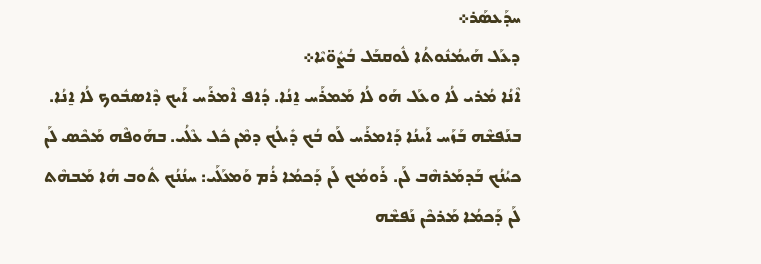ܚܕܰܥܣܰܪ܀
ܕܥܰܠ ܗܰܝܡܳܢܽܘܬܳܐ ܠܽܘܩܒܰܠ ܒܳܨܽܘ̈ܝܶܐ܀
ܐܶܢܳܐ ܡܳܪܝ ܠܳܐ ܘܥܰܠ ܗܰܘ ܠܳܐ ܡܰܡܪܰܚ ܐ̱ܢܳܐ. ܕܳܐܦ ܐܶܡܪܰܚ ܐܰܝܟ ܕܶܐܣܒܽܘܟ ܠܳܐ ܐ̱ܢܳܐ. ܒܢܰܦܫܶܗ ܒܰܙܰܚ ܐܰܝܢܳܐ ܕܰܐܡܪܰܚ ܠܰܘ ܒܳܟ ܕܺܝܠܳܟ ܕܡܶܢ ܟܽܠ ܥܶܠܳܝ. ܒܗܰܘܦܶܗ ܡܰܟܶܣ ܠܰܢ ܟܝܳܢܳܟ ܒܰܕܡܰܪܗܶܒ ܠܰܢ. ܪܰܘܡܳܟ ܠܰܢ ܕܰܟܡܳܐ ܪܳܡ ܘܰܡܥܰܠܰܝ: ܚܢܳܢܳܟ ܬܽܘܒ ܗܳܐ ܡܰܒܗܶܬ ܠܰܢ ܕܰܟܡܳܐ ܡܰܪܟܶܢ ܢܰܦܫܶܗ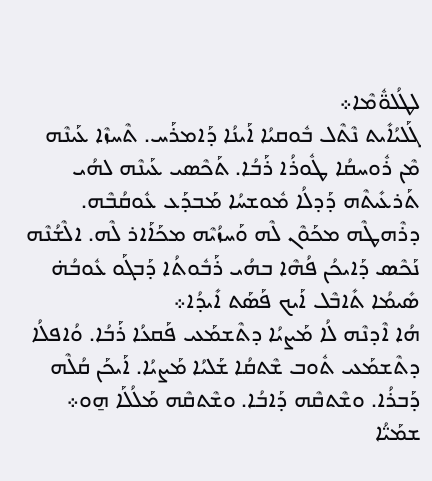ܠܛܳܠܘ̈ܽܡܶܐ܀
ܓܰܠܝܳܐܺܝܬ ܢܶܬܶܠ ܒܽܘܩܝܳܐ ܐܰܝܢܳܐ ܕܰܐܡܪܰܚ. ܬܶܚܙܶܐ ܥܰܝܢܶܗ ܡܶܢ ܪܽܘܚܩܳܐ ܛܽܘܪܳܐ ܪܰܒܳܐ. ܬܰܟܶܣܝ ܥܰܝܢܶܗ ܠܗܳܝ ܬܰܪܥܺܝܬܶܗ ܕܰܕܠܳܐ ܡܽܘܫܚܳܐ ܡܰܒܕܰܥ ܥܽܘܩܳܒܶܗ. ܕܪܶܗܛܶܗ ܡܟܰܘܶܢ ܠܶܗ ܘܰܚܙܳܝܶܗ ܡܟܰܐܰܐܪ ܠܶܗ. ܐܠܶܫܳܢܶܗ ܢܰܟܶܣ ܕܰܐܝܟܳܢ ܦܳܗܶܐ ܒܗܳܝ ܪܰܒܽܘܬܳܐ ܕܰܒܓܰܘ ܥܽܘܒܳܗ̇ ܣܺܝܡܳܐ ܬܺܐܒܶܠ ܐܰܝܟ ܦܰܣܰܬ ܐܺܝܕܳܐ܀
ܗܳܐ ܐܶܕܢܶܗ ܠܳܐ ܡܰܨܝܳܐ ܕܬܶܫܡܰܥܝ ܦܰܩܥܳܐ ܪܰܒܳܐ. ܘܳܐܦܠܳܐ ܕܬܶܫܡܰܥܝ ܬܽܘܒ ܫܶܬܩܳܐ ܫܰܠܝܳܐ ܡܰܨܝܳܐ. ܐܰܝܟܰܢ ܩܳܠܶܗ ܕܰܒܪܳܐ. ܘܫܶܬܩܶܗ ܕܰܐܒܳܐ. ܘܫܶܬܩܶܗ ܡܰܠܳܠܰܐ ܗ̱ܘ܀
ܫܡܰܝ̈ܳܐ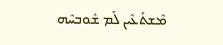ܡܶܫܬܰܥܶܝܢ ܠܰܡ ܫܽܘܒܚܶܗ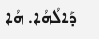ܕܰܐܠܳܗܳܐ. ܗܳܐ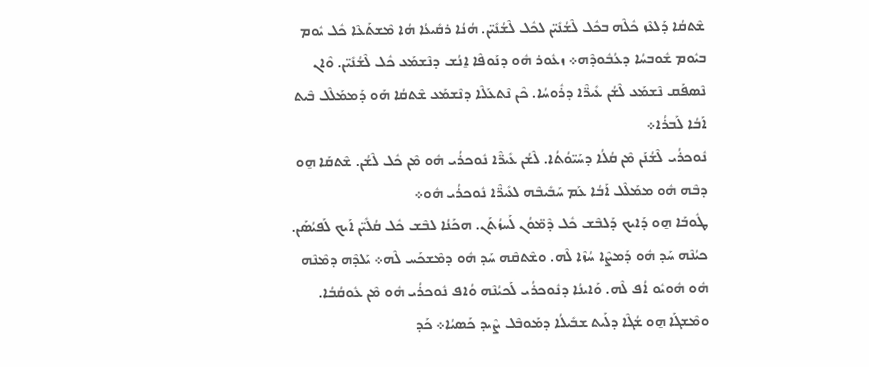ܫܶܬܩܳܐ ܕܰܠܥܶܙ ܟܽܠܶܗ ܒܟܽܠ ܠܶܫܳܢܺܝ̈ܢ ܠܟܽܠ ܠܶܫܳܢܺܝ̈ܢ. ܗܳܢܳܐ ܪܩܺܝܥܳܐ ܗܳܐ ܡܶܫܬܰܥܶܐ ܟܽܠ ܝܽܘܡ ܒܝܽܘܡ ܫܽܘܒܚܳܐ ܕܥܳܒܽܘܕܶܗ܀ ܙܥܽܘܪ ܗܽܘ ܕܢܰܘܦܶܐ ܐ̱ܢܳܫ ܕܢܶܫܡܰܥ ܟܽܠ ܠܶܫܳܢܺܝ̈ܢ. ܘܶܐܢ ܢܶܣܦܰܩ ܢܶܫܡܰܥ ܠܶܫܳܢ ܥܺܝܪ̈ܶܐ ܕܪܽܘܚܳܐ. ܟܶܢ ܢܶܬܥܰܠܶܐ ܕܢܶܫܡܰܥ ܫܶܬܩܳܐ ܗܰܘ ܕܰܡܡܰܠܶܠ ܒܶܝܬ ܐܰܒܳܐ ܠܰܒܪܳܐ܀
ܢܽܘܟܪܳܝ ܠܶܫܳܢܰܢ ܡܶܢ ܩܳܠܳܐ ܕܚܰܝ̈ܘܳܬܳܐ. ܠܶܫܳܢ ܥܺܝܪ̈ܶܐ ܢܽܘܟܪܳܝ ܗܽܘ ܡܶܢ ܟܽܠ ܠܶܫܳܢ. ܫܶܬܩܰܐ ܗ̱ܘ ܕܒܶܗ ܗܽܘ ܡܡܰܠܶܠ ܐܰܒܳܐ ܥܰܡ ܚܰܒܺܝܒܶܗ ܠܥܺܝܪ̈ܶܐ ܢܽܘܟܪܳܝ ܗܽܘ܀
ܛܽܘܒܰܐ ܗ̱ܘ ܕܰܐܝܟ ܕܰܠܒܶܫ ܟܽܠ ܕܶܡ̈ܘܳܢ ܠܰܚܙܳܬܰܢ. ܗܟܰܢܳܐ ܠܒܶܫ ܟܽܠ ܩܳܠܺܝ̈ܢ ܐܰܝܟ ܠܰܦܝܳܣܰܢ. ܟܝܳܢܶܗ ܚܰܕ ܗܽܘ ܕܰܡܨܶܐ ܚܳܙܶܐ ܠܶܗ. ܘܫܶܬܩܶܗ ܚܰܕ ܗܽܘ ܕܡܶܫܟܰܚ ܠܶܗ܀ ܝܰܠܕܶܗ ܕܡܶܢܶܗ ܗܽܘ ܗܽܘܝܽܘ ܐܳܦ ܠܶܗ. ܘܰܐܝܢܳܐ ܕܢܽܘܟܪܳܝ ܠܰܟܝܳܢܶܗ ܘܳܐܦ ܢܽܘܟܪܳܝ ܗܽܘ ܡܶܢ ܥܽܘܩܳܒܳܐ. ܘܡܶܫܓܰܐ ܗ̱ܘ ܫܳܓܶܐ ܕܠܰܝܬ ܫܒܺܝܠܳܐ ܕܡܰܘܒܶܠ ܨܶܝܕ ܟܰܣܝܳܐ܀ ܟܰܕ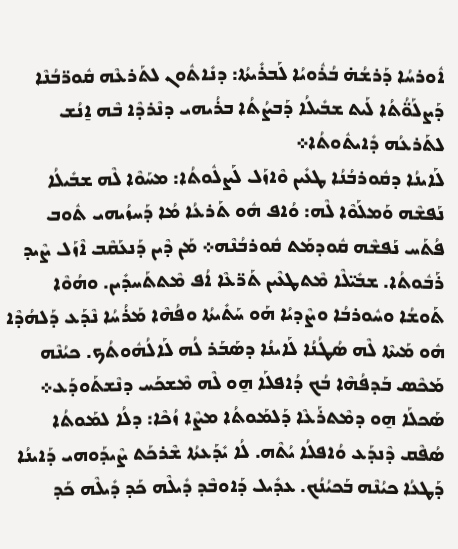ܐܽܘܪܚܳܐ ܕܰܪܫܳܗ̇ ܒܳܪܽܘܝܳܐ ܠܰܒܪܺܝܬܳܐ: ܕܢܺܐܬܽܘܢ ܠܬܰܪܥܶܗ ܩܽܘܪ̈ܒܳܢܶܐ ܕܰܨܠܰܘ̈ܳܬܳܐ ܠܰܝܬ ܫܒܺܝܠܳܐ ܕܰܒܨܳܬܳܐ ܒܪܳܝܗܝ ܕܢܶܪܕܶܐ ܒܶܗ ܐ̱ܢܳܫ ܠܬܰܪܥܳܗ ܕܺܐܝܬܽܘܬܳܐ܀
ܠܰܐܝܢܳܐ ܕܩܽܘܪܒܳܢܳܐ ܛܥܺܝܢ ܘܶܐܙܰܠ ܠܰܨܠܽܘܬܳܐ: ܡܚܰܘܶܐ ܠܶܗ ܫܒܺܝܠܳܐ ܢܰܦܫܶܗ ܘܰܡܠܰܘܶܐ ܠܶܗ: ܘܳܐܦ ܗܽܘ ܬܰܪܥܳܐ ܡܳܐ ܕܰܚܙܳܝܗܝ ܬܽܘܒ ܦܳܬܰܚ ܢܰܦܫܶܗ ܩܽܘܕܡܰܬ ܩܽܘܪܒܳܢܶܗ܀ ܡܰܢ ܕܶܝܢ ܕܰܢܥܰܩܶܒ ܐܶܙܰܠ ܨܶܝܕ ܪܰܒܽܘܬܳܐ. ܫܒܺܝ̈ܠܶܐ ܡܶܬܛܥܶܝܢ ܬܰܪ̈ܥܶܐ ܐܳܦ ܡܶܬܬܰܚܕܺܝܢ. ܘܗܳܘܶܐ ܬܰܘܫܳܐ ܘܚܽܘܪܒܳܐ ܘܨܶܕܝܳܐ ܗܰܘ ܚܰܬܺܝܬܳܐ ܘܦܳܗܶܐ ܡܰܪܳܚܳܐ ܢܶܕܰܥ ܕܰܠܗܳܕܶܐ ܗܽܘ ܡܰܝܬܶܐ ܠܶܗ ܣܳܛܳܢܳܐ ܠܰܐܝܢܳܐ ܕܣܰܒܰܪ ܠܳܗ ܠܰܐܠܳܗܽܘܬܳܟ. ܟܝܳܢܶܗ ܡܰܟܶܣ ܒܰܕܦܳܗܶܐ ܒܳܟ ܕܳܐܦܠܰܐ ܗ̱ܘ ܠܶܗ ܡܶܫܟܰܚ ܕܢܶܫܬܰܘܕܰܥ܀ ܣܰܟܠܰܐ ܗ̱ܘ ܕܡܶܬܪܰܥܶܐ ܕܰܠܡܰܘܬܳܐ ܡܨܶܐ ܙܳܟܶܐ: ܕܠܳܐ ܠܡܰܘܬܳܐ ܣܳܦܶܩ ܕܶܢܕܰܥ ܘܳܐܦܠܳܐ ܝܳܬܶܗ. ܠܳܐ ܝܺܕܰܥܬܳܐ ܫܶܪܟܰܬ ܨܶܝܕܰܘܗܝ ܕܰܐܝܢܳܐ ܕܰܛܥܳܐ ܟܝܳܢܶܗ ܒܰܟܝܳܢܳܟ. ܥܕܺܝܠ ܕܰܐܘܒܶܕ ܕܺܝܠܶܗ ܟܰܕ ܕܺܝܠܶܗ ܟܰܕ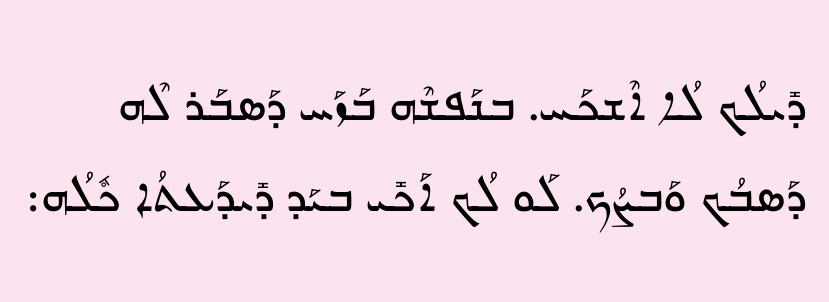ܕܺܝܠܳܟ ܠܳܐ ܐܶܫܟܰܚ. ܒܢܰܦܫܶܗ ܒܰܙܰܚ ܕܰܣܒܰܪ ܠܶܗ ܕܰܣܒܳܟ ܘܰܒܨܳܟ. ܠܰܘ ܠܳܟ ܐܰܟܺܝ ܒܝܰܕ ܕܺܝܕܰܥܬܳܐ ܟܽܠܳܗ: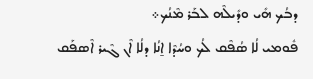ܕܒܳܟ ܗܺܝ ܘܕܺܝܠܶܗ ܠܒܰܪ ܡܶܢܳܟ܀
ܦܽܘܡܝ ܠܳܐ ܣܳܦܶܩ ܠܳܟ ܘܚܳܕܶܐ ܐ̱ܢܳܐ ܕܠܳܐ ܐܶܢ ܓܶܝܪ ܐܶܣܦܰܩ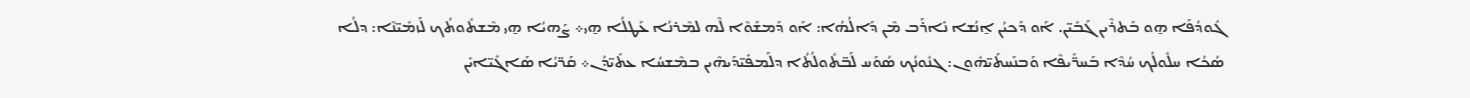ܓܽܘܕܳܦܰܐ ܗ̱ܘ ܒܰܬܪܶܝܢ ܓܰܒܺܝ̈ܢ. ܐܰܘ ܕܰܟܝܳܢ ܐ̱ܢܳܫܐ ܢܺܐܪܰܒ ܡܶܢ ܕܰܐܠܳܗܳܐ: ܐܰܘ ܕܰܡܫܰܘܶܐ ܠܶܗ ܠܡܶܪܢܳܐ ܥܰܛܠܳܐ ܗ̱ܝ܀ ܨܰܗܝܳܐ ܗ̱ܝ ܡܶܫܬܽܘܬܳܟ ܠܰܙܡܺܝ̈ܢܶܐ: ܕܠܳܐ ܣܳܟܳܐ ܚܠܽܘܠܳܟ ܚܳܕܶܐ ܒܰܚܪ̈ܺܝܦܶܐ ܘܰܒܢܰܚܬܰܝ̈ܗܽܘܢ: ܓܢܽܘܢܳܟ ܣܳܘܰܚ ܠܰܒ̈ܬܽܘܠܳܬܳܐ ܕܠܰܡܦܺܝ̈ܕܰܝܗܶܝܢ ܒܡܶܫܚܳܐ ܥܬܺܝ̈ܕܳܢ܀ ܩܰܪ̈ܝܳܐ ܣܰܐܓܺܝ̈ܐܝܺܢ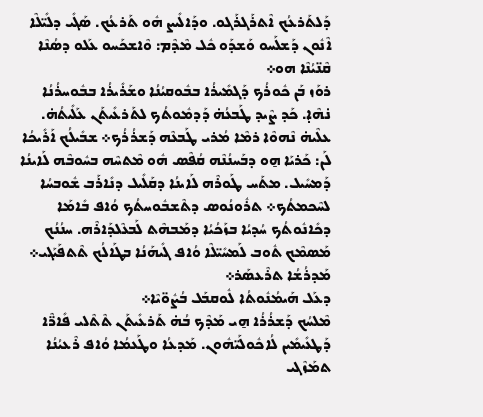ܕܰܠܬܰܪܥܳܟ ܐܶܬܪܰܓܪܰܓܘ. ܘܕܰܐܠܺܝܨ ܗܽܘ ܬܰܪܥܳܟ. ܣܰܓܺܝ ܕܠܺܝ̈ܠܶܐ ܐܶܢܽܘܢ ܕܰܫܠܰܚܘ ܘܰܫܕܰܘ ܟܽܠ ܡܶܕܶܡ: ܘܶܐܫܟܰܚܘ ܥܰܠܘ ܕܣܳܢܶܐ ܩܶܢ̈ܝܳܢܶܐ ܗܘ܀
ܪܘܰܙ ܒܰܢ ܟܽܘܪܳܟ ܕܰܓܡܺܝܪܳܐ ܒܒܽܘܩܝܳܢܳܐ ܘܫܰܪܺܝܪܳܐ ܒܒܽܘܚܪܳܢܳܐ ܢ̇ܗܶܐ̣. ܟܰܕ ܨܶܝܕ ܛܰܒܥܳܗ̇ ܕܰܕܡܽܘܬܳܟ ܠܬܰܪܥܺܝܬܰܢ ܥܰܠܺܝܬܳܗ̇. ܥܠܶܝܗ̇ ܢܶܗܘܶܐ ܪܡܶܐ ܡܳܪܝ ܛܰܒܥܶܗ ܕܰܫܪܳܪܳܟ܀ ܫܒܺܝܠܳܟ ܐܰܪܺܝܟܳܐ ܠܰܢ: ܟܰܪܝܰܐ ܗ̱ܘ ܕܒܰܚܢܳܢܶܗ ܩܳܦܶܣ ܗܽܘ ܡܶܬܚܶܗ ܒܚܽܘܒܶܗ ܠܰܐܝܢܳܐ ܕܰܡܚܺܝܠ. ܡܬܰܚ ܛܰܘܪܶܗ ܠܰܐܝܢܳܐ ܕܩܰܠܺܝܠ ܕܢܺܐܪܰܒ ܫܽܘܒܚܳܐ ܠܚܶܟܡܬܳܟ܀ ܬܪܽܘܢܳܘܣ ܕܬܶܫܒܽܘܚܬܳܟ ܘܳܐܦ ܒܺܐܡܰܐ ܕܟܺܐܢܽܘܬܳܟ ܚܳܕܝܳܐ ܒܙܰܟܳܝܳܐ ܕܡܰܒܗܶܬ ܠܰܒܥܶܠܕܰܐܪܶܗ. ܚܢܳܢܳܟ ܡܰܣܡܶܟ ܬܽܘܒ ܠܰܡܚܺܝ̈ܠܶܐ ܘܳܐܦ ܓܺܝܗܰܢܳܐ ܒܛܰܐܠܳܟ ܬܶܬܦܰܝܰܓܝ܀
ܡܰܕܪܳܫܳܐ ܬܪܶܥܣܰܪ܀
ܕܥܰܠ ܗܰܝܡܳܢܽܘܬܳܐ ܠܽܘܩܒܰܠ ܒܳܨܽܘ̈ܝܶܐ܀
ܡܶܠܚܳܟ ܕܰܫܪܳܪܳܐ ܗ̱ܝ ܡܰܕܶܟ ܒܳܗ̇ ܬܰܪܥܺܝܬܰܢ ܬܶܬܶܠܝ ܦܺܐܪ̈ܶܐ ܕܰܛܥܺܝܡܺܝܢ ܠܳܐܟܽܘܠܰܝ̈ܗܽܘܢ. ܡܰܕܥܳܐ ܘܛܰܥܡܳܐ ܘܳܐܦ ܪܶܥܝܳܢܳܐ ܬܡܰܙܶܓܝ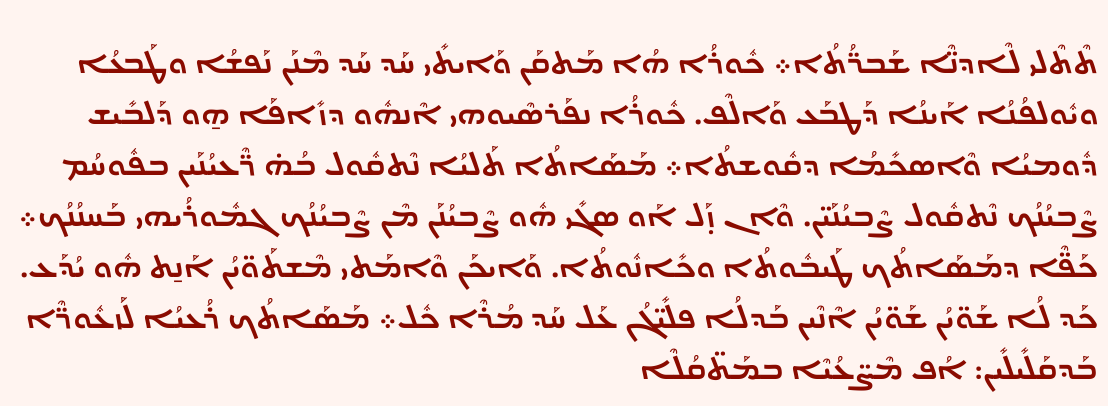ܬܶܬܶܠܝ ܠܶܐܕܢ̈ܶܐ ܫܰܒܪ̈ܳܬܳܐ܀ ܟܽܘܪܳܐ ܗܳܐ ܡܰܬܩܰܢ ܘܰܐܝܬܺܝ ܚܰܕ ܚܰܕ ܡܶܢܰܢ ܢܰܦܫܳܐ ܘܛܰܒܥܳܐ ܘܝܽܘܠܦܳܢܳܐ ܐܰܝܢܳܐ ܕܰܛܒܰܥ ܘܰܐܠܶܦ. ܟܽܘܪܳܐ ܢܦܰܪܣܶܝܘܗܝ ܐܶܢܗܽܘ ܕܙܺܐܦܰܐ ܗ̱ܘ ܕܰܠܒܺܝܫ ܕܽܘܡܝܳܐ ܘܶܐܣܟܺܡܳܐ ܕܩܽܘܫܬܳܐ܀ ܡܰܣܰܐܬܳܐ ܬܰܠܝܳܐ ܢܶܬܩܽܘܠ ܒܳܗ̇ ܪ̈ܶܥܝܳܢܰܝܢ ܒܦܽܘܚܳܡ ܨܶܒܝܳܢܳܟ ܢܶܬܩܽܘܠ ܨܶܒܝܳܢܰܝ̈ܢ. ܘܶܐܢ ܙ̣ܰܠ ܐܰܘ ܣܓܺܝ ܗܽܘ ܨܶܒܝܳܢܰܢ ܡܶܢ ܨܶܒܝܳܢܳܟ ܓܡܽܘܪܳܝܗܝ ܒܰܚܢܳܢܳܟ܀
ܟܰܦ̈ܶܐ ܕܡܰܣܰܐܬܳܟ ܛܰܝܒܽܘܬܳܐ ܘܟܺܐܢܽܘܬܳܐ. ܘܰܐܝܟܰܢ ܘܶܐܡܰܬܝ ܡܶܫܬܰܘ̈ܝܳܢ ܐܰܢ̱ܬ ܗܽܘ ܝܳܕܰܥ. ܟܰܕ ܠܳܐ ܫܰܘ̈ܝܳܢ ܫܰܘ̈ܝܳܢ ܐܶܢܶܝܢ ܒܰܕܠܳܐ ܦܠܺܝ̈ܓܳܢ ܥܰܠ ܚܰܕ ܡܳܪܶܐ ܟܽܠ܀ ܡܰܣܰܐܬܳܟ ܪܳܥܝܳܐ ܠܰܙܥܽܘܪ̈ܶܐ ܒܰܕܩܰܠܺܝܠܺܝܢ: ܐܳܦ ܡܶܨ̈ܥܳܝܶܐ ܒܡܰܬ̈ܩܳܠܶܐ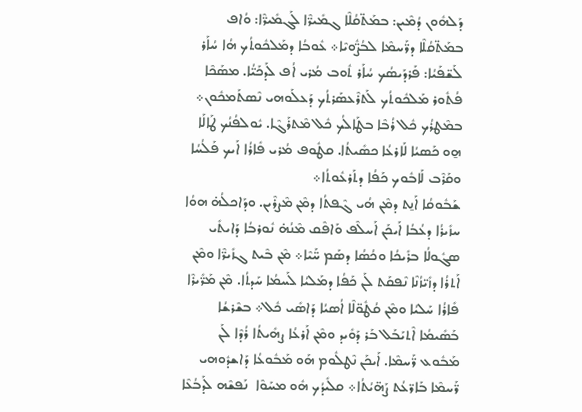ܕܰܠܗܽܘܢ ܕܳܡܶܝܢ: ܒܡܰܬ̈ܩܳܠܶܐ ܓܡܺܝܪ̈ܶܐ ܠܰܓܡܺܝܪ̈ܶܐ: ܘܳܐܦ ܒܡܰܬ̈ܩܳܠܶܐ ܕܪ̈ܰܚܡܶܐ ܠܒܳܨ̈ܽܘܝܶܐ܀ ܥܽܘܒܳܐ ܕܡܰܠܟܽܘܬܳܟ ܗܳܐ ܚܳܐܰܪ ܠܰܫ̈ܦܰܝܳܐ: ܦܰܪܕܰܝܣܳܟ ܚܳܐܰܪ ܬܽܘܒ ܡܳܪܝ ܐܳܦ ܠܰܕܟܰܝ̈ܳܐ. ܡܣܰܟܶܐ ܦܳܬܽܘܪ ܡܰܠܟܽܘܬܳܟ ܠܰܬܪܶܥܣܰܪܬܳܟ ܕܰܥܠܰܘܗܝ ܢܶܣܬܰܡܟܽܘܢ܀ ܒܡܶܛܪܳܟ ܟܽܠ ܪܳܒܶܐ ܒܛܰܐܠܳܟ ܟܽܠ ܡܶܬܪܰܓܶܐ. ܝܽܘܠܦܳܢܳܟ ܛܰܐܠܰܐ ܗ̱ܘ ܟܰܣܝܳܐ ܠܰܐܪܥܳܐ ܟܣܺܝܬܳܐ. ܩܛܽܘܦ ܡܳܪܝ ܦܺܐܪܳܐ ܐܰܝܟ ܦܰܠܳܚܳܐ ܘܩܰܪܶܒ ܠܰܐܒܽܘܟ ܟܰܦܳܐ ܕܬܰܪܥܽܘܬܳܐ܀
ܫܰܒܽܘܩܳܐ ܐܰܢ̱ܬ ܕܡܶܢ ܗܳܝ ܓܶܦܬܳܐ ܕܡܶܢ ܡܶܨܪܶܝܢ. ܘܕܰܐܟܠܳܗ̇ ܗܘܳܐ ܚܙܺܝܪܳܐ ܕܥܳܒܳܐ ܐܰܝܟܰܢ ܐܰܚܠܶܦ ܘܰܐܦܶܩ ܡܶܢܳܗ̇ ܢܽܘܪܒܳܐ ܕܰܐܝܬܺܝ ܣܓܽܘܠܳܐ ܒܪܺܝܟܳܐ ܘܟܳܣܳܐ ܕܣܰܡ ܚ̈ܰܝܶܐ܀ ܡܶܢ ܒܶܝܬ ܓܙܺܝܪ̈ܶܐ ܘܡܶܢ ܐܰܬܪܳܐ ܕܙܺܝ̈ܙܳܢܶܐ ܢܶܦܩܰܬ ܠܰܢ ܟܰܦܳܐ ܕܡܰܠܝܳܐ ܠܰܚܡܳܐ ܚܰܕܬܳܐ. ܡܶܢ ܡܰܪ̈ܺܝܪܶܐ ܦܺܐܪܳܐ ܚܰܠܝܳܐ ܘܡܶܢ ܩܳܛܽܘ̈ܠܶܐ ܐܳܣܝܳܐ ܕܰܐܣܺܝ ܟܽܠ܀ ܒܫܶܪܫܳܐ ܒܰܣܺܝܡܳܐ ܐܶܬܝܰܒܰܠ ܒܰܪ ܕܰܘܺܝܕ ܘܡܶܢ ܐܰܪܥܳܐ ܨܗܺܝܬܳܐ ܪܳܕܶܐ ܠܰܢ ܡܰܒܽܘܥ ܪ̈ܰܚܡܶܐ. ܐܰܝܟܰܢ ܢܶܛܠܽܘܡ ܗܰܘ ܡܰܒܽܘܥܳܐ ܕܰܐܫܕܽܘܗܝ ܪ̈ܰܚܡܶܐ ܒܰܐܪ̈ܥܳܬ ܨܰܗ̈ܝܳܬܳܐ܀ ܩܠܺܝܕܳܟ ܗܽܘ ܡܚܰܘܶܐ  ܢܰܦܫܶܗ ܠܰܕܒܳܥܶܐ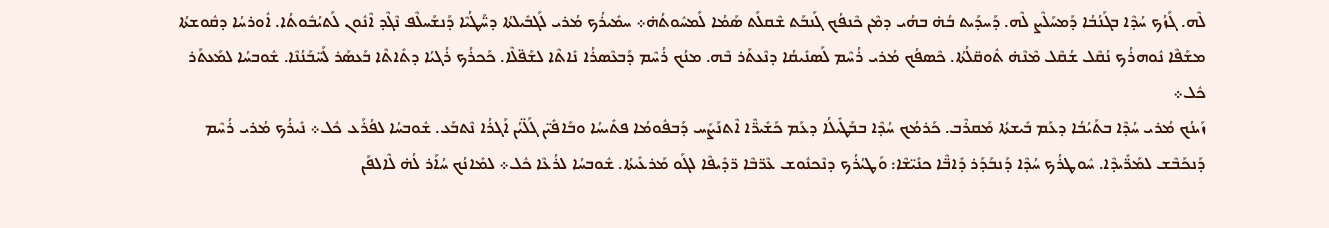ܠܶܗ. ܓܰܙܳܟ ܚܳܕܶܐ ܒܓܰܢܳܒܳܐ ܕܰܡܚܰܠܶܨ ܠܶܗ. ܕܰܚܕܰܝܬ ܒܳܗ̇ ܒܗܳܝ ܕܡܶܢ ܟܶܢܦܳܟ ܓܰܢܒܰܬ ܫܶܩܠܰܬ ܣܰܡܳܐ ܠܰܡܚܽܘܬܳܗ̇܀ ܚܡܺܝܪܳܟ ܡܳܪܝ ܠܰܓܒܺܝܠܬܳܐ ܕܚ̈ܰܛܳܝܶܐ ܕܰܢܫܰܚܠܶܦ ܢܶܓܶܕ ܐܶܢܽܘܢ ܠܰܬܝܳܒܽܘܬܳܐ. ܐܽܘܪܚܳܐ ܕܩܽܘܫܬܳܐ ܡܫܰܦܶܐ ܢܽܘܗܪܳܟ ܢܳܩܶܠ ܫܳܩܶܠ ܡܶܢܶܗ̇ ܬܽܘܩ̈ܠܳܬܳܐ. ܟܶܣܦܳܟ ܡܳܪܝ ܪܳܚܶܡ ܠܰܣܢܺܝܩܳܐ ܕܢܶܥܬܰܪ ܒܶܗ. ܡܢܳܟ ܪܳܚܶܡ ܕܰܒܥܶܣܪܳܐ ܢܺܐܬܶܐ ܠܫܰܦ̈ܠܶܐ. ܟܰܟܪܳܟ ܪܳܓܝܳܐ ܕܬܺܐܬܶܐ ܒܰܥܣܰܪ ܠܰܚ̈ܒܰܢܳܢܶܐ. ܫܽܘܒܚܳܐ ܠܡܰܥܬܰܪ ܟܽܠ܀
ܙܰܝܢܳܟ ܡܳܪܝ ܚܳܕܶܐ ܒܬܰܝܳܒܳܐ ܕܥܰܡ ܒܺܝܫܬܳܐ ܡܰܩܪܶܒ. ܟܰܪܡܳܟ ܚܳܕܶܐ ܒܒܰܛܺܝܠܳܐ ܕܥܰܡ ܟܰܫܺܝܪ̈ܶܐ ܐܶܬܢܰܨܰܚ ܕܰܒܦܽܘܡܳܐ ܦܬܺܝܚܳܐ ܘܒܰܐܦܺܝ̈ܢ ܓܰܠ̈ܝܳܢ ܐܰܓܪܳܐ ܢܶܬܒܰܥ. ܫܽܘܒܚܳܐ ܠܦܳܪܰܥ ܟܽܠ܀ ܢܺܝܪܳܟ ܡܳܪܝ ܪܳܚܶܡ ܕܰܢܟܰܒܶܫ ܠܡܰܪ̈ܺܝܕܶܐ. ܚܽܘܛܪܳܟ ܚܳܕܶܐ ܕܰܢܒܰܕܰܪ ܕܺܐܒ̈ܶܐ ܟܢܺܝ̈ܫܶܐ: ܘܰܛܝܳܪܳܟ ܕܢܶܟܢܽܘܫ ܥܶܪ̈ܒܶܐ ܪ̈ܕܺܝܦܶܐ ܠܓܰܘ ܡܰܪܥܺܝܬܳܐ. ܫܽܘܒܚܳܐ ܠܪܳܥܶܐ ܟܽܠ܀ ܠܡܺܐܢܳܟ ܚܳܐܰܪ ܠܳܗ̇ ܠܶܐܠܦܰܢ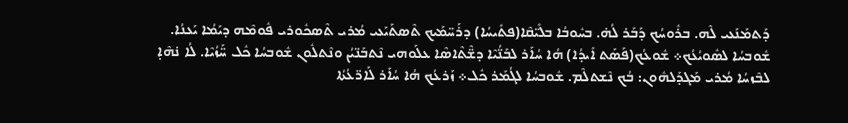ܕܰܬܡܰܢܰܥܝ ܠܶܗ. ܒܪܽܘܚܳܟ ܕܰܒܰܪ ܠܳܗ̇. ܒܚܽܘܒܳܐ ܒܠܺܝ̈ܩܶܐ(ܦܬܺܝܚܳܐ) ܕܪܰܚ̈ܡܰܝܟ ܬܶܣܬܰܝܰܥܝ ܡܳܪܝ ܬܶܣܟܽܘܪܝ ܦܽܘܡܶܗ ܕܝܰܡܳܐ ܝܰܥܢܳܐ. ܫܽܘܒܚܳܐ ܠܣܽܘܝܳܥܳܟ܀ ܫܽܘܥܳܟ(ܦܰܣܰܬ ܐܺܝܕܳܐ) ܗܳܐ ܚܳܐܰܪ ܠܒܰܢ̈ܳܝܶܐ ܕܫ̈ܶܬܶܐܣܶܐ ܥܠܰܘܗܝ ܢܶܬܒܰܢ̈ܝܳܢ ܘܢܶܬܠܽܘܢ ܫܽܘܒܚܳܐ ܟܽܠ ܚ̈ܰܙܳܝܶܐ. ܠܳܐ ܢ̇ܗܶܐ̣ ܠܒܶܙܚܳܐ ܡܳܪܝ ܡܰܓܕܰܠܗܽܘܢ: ܒܳܟ ܢܶܫܬܠܶܡ. ܫܽܘܒܚܳܐ ܠܓܳܡܰܪ ܟܽܠ܀ ܙܰܪܥܳܟ ܗܳܐ ܚܳܐܰܪ ܠܰܐܪ̈ܥܳܬܳܐ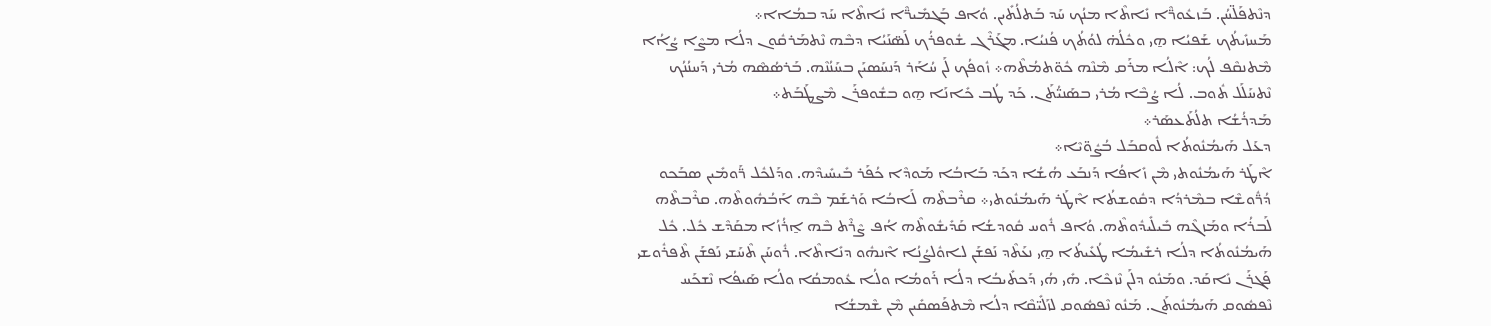ܕܢܶܬܦܰܠ̈ܚܳܢ. ܒܰܙܥܽܘܪ̈ܶܐ ܢܺܐܬܶܐ ܡܢܳܟ ܚܰܕ ܒܰܬܠܳܬܺܝܢ. ܘܳܐܦ ܒܰܓܡܺܝܪ̈ܶܐ ܢܺܐܬܶܐ ܚܰܕ ܒܡܳܐܐ܀
ܡܰܚܙܺܝܬܳܟ ܫܰܦܝܳܐ ܗ̱ܝ ܘܟܽܠܳܗ̇ ܠܘܳܬܳܟ ܦܳܢܝܳܐ. ܡܓܰܪܶܓ ܫܽܘܦܪܳܟ ܠܰܣ̈ܢܰܝܳܐ ܕܒܶܗ ܢܶܬܡܰܪܩܽܘܢ ܕܠܳܐ ܡܨܶܐ ܨܳܐܳܐ ܡܶܬܢܩܶܦ ܠܳܟ: ܐܶܠܳܐ ܡܪܰܩ ܡܶܢܶܗ ܟܽܘ̈ܬܡܳܬܶܗ܀ ܙܽܘܦܳܟ ܠܰܢ ܚܳܐܰܪ ܕܰܢܚܰܣܝܰܢ ܒܚܰܢܳܢܶܗ. ܒܰܪܣܳܣܶܗ ܡܳܪܝ ܕܰܚܢܳܢܳܟ ܢܶܬܚܰܠܰܠ ܬܽܘܒ. ܠܳܐ ܨܳܒܶܐ ܡܳܪܝ ܒܣܰܢܝ̈ܳܬܰܢ. ܟܰܕ ܛܳܒ ܟܺܐܢܰܐ ܗ̱ܘ ܒܫܽܘܦܪܰܢ ܡܶܨܛܰܒܰܬ܀
ܡܰܕܪܳܫܳܐ ܬܠܳܬܰܥܣܰܪ܀
ܕܥܰܠ ܗܰܝܡܳܢܽܘܬܳܐ ܠܽܘܩܒܰܠ ܒܳܨܽܘ̈ܝܶܐ܀
ܐܶܛܰܪ ܗܰܝܡܳܢܽܘܬܝ ܡܶܢ ܙܺܐܦܳܐ ܕܰܢܒܰܥ ܗܳܫܳܐ ܕܟܰܕ ܒܰܐܒܳܐ ܡܰܘܕܶܐ ܟܳܦܰܪ ܒܺܝܚܺܝܕܶܗ. ܘܕܰܠܟܽܠ ܪ̈ܰܘܡܺܝܢ ܣܒܰܟܘ ܕܳܪ̈ܽܘܫܶܐ ܒܡܶܪܕܳܐ ܕܩܽܘܫܬܳܐ ܐܶܛܰܪ ܗܰܝܡܳܢܽܘܬܝ܀ ܩܪܶܒܬܶܗ ܠܰܐܒܳܐ ܘܰܪܫܰܡ ܒܶܗ ܐܰܒܳܗܽܘܬܶܗ. ܩܪܶܒܬܶܗ ܠܰܒܪܳܐ ܘܡܰܙܓܶܗ ܒܺܝܠܺܝܕܽܘܬܶܗ. ܘܳܐܦ ܪܽܘܚ ܩܽܘܕܫܳܐ ܩܰܕܺܝܫܽܘܬܶܗ ܐܳܦ ܨܶܪܶܬ ܒܶܗ ܐ̱ܪܳܙܳܐ ܡܩܰܕܶܫ ܟܽܠ. ܟܽܠ ܗܰܝܡܳܢܽܘܬܳܐ ܕܠܳܐ ܪܫܺܝܡܳܐ ܛܳܥܺܝܬܳܐ ܗ̱ܝ ܢܥܰܬܶܕ ܢܰܦܫܰܢ ܠܐܘܽܠܨܳܢܳܐ ܐܶܢܗܽܘ ܕܢܺܐܬܶܐ. ܪܽܘܚܰܢ ܬܶܚܰܫܝ ܢܰܦܫܰܢ ܬܶܦܪܽܘܫܝ ܦܰܓܪܰܢ ܢܺܐܩܰܕ. ܘܡܰܢܽܘ ܕܠܰܢ ܢܶܙܟܶܐ. ܗܺܝ ܗܳܝ ܕܰܟܬܺܝܒܳܐ ܕܠܳܐ ܪܰܘܡܳܐ ܘܠܳܐ ܥܽܘܡܩܳܐ ܘܠܳܐ ܣܰܝܦܳܐ ܢܶܫܟܰܚ ܢܶܦܣܽܘܩ ܗܰܝܡܳܢܽܘܬܰܢ. ܡܰܢܽܘ ܢܶܦܣܽܘܩ ܠܙܰܠܺܝ̈ܩܶܐ ܕܠܳܐ ܡܶܬܦܰܣܩܺܝܢ ܡܶܢ ܫܶܡܫܳܐ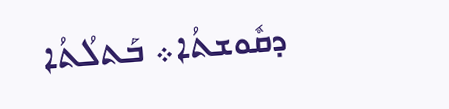ܕܩܽܘܫܬܳܐ܀ ܒܰܬܠܳܬܳܐ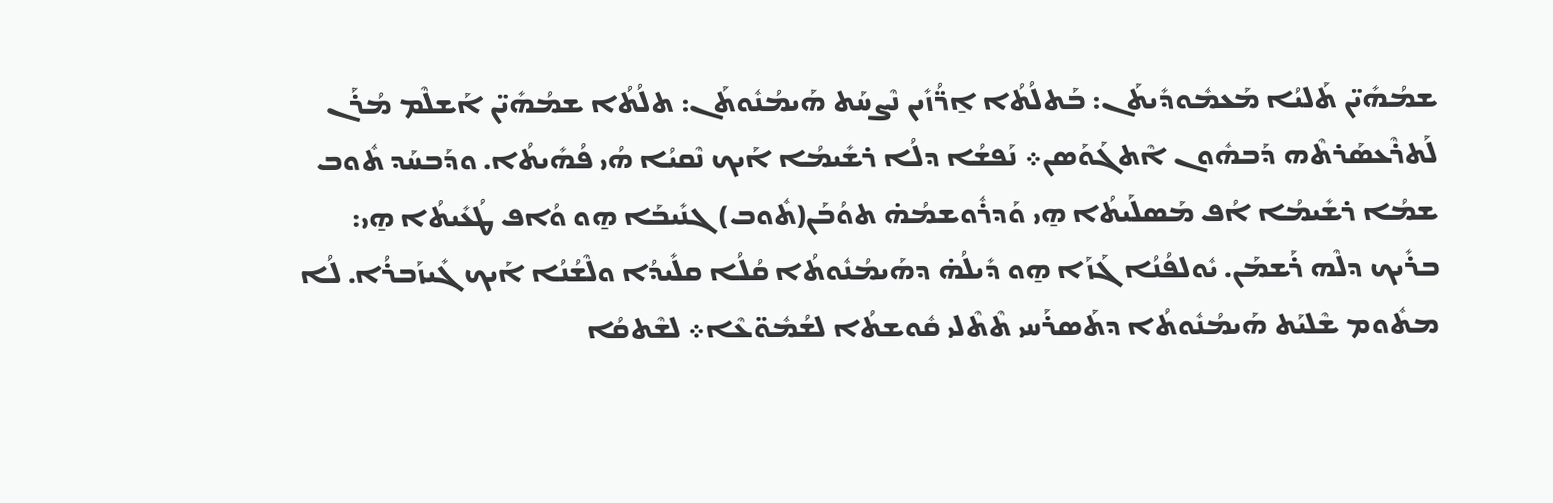ܫܡܳܗܺܝ̈ܢ ܬܰܠܝܳܐ ܡܰܥܡܽܘܕܺܝܬܰܢ: ܒܰܬܠܳܬܳܐ ܐ̱ܪ̈ܳܙܺܝܢ ܢܶܨܚܰܬ ܗܰܝܡܳܢܽܘܬܰܢ: ܬܠܳܬܳܐ ܫܡܳܗܺܝ̈ܢ ܐܰܫܠܶܡ ܡܳܪܰܢ ܠܰܬܪܶܥܣܰܪܬܶܗ ܕܰܒܗܽܘܢ ܐܶܬܓܰܘܰܣܢ܀ ܢܰܦܫܳܐ ܕܠܳܐ ܪܫܺܝܡܳܐ ܐܰܝܟ ܢܶܩܝܳܐ ܗܳܝ ܦܳܗܺܝܬܳܐ. ܘܕܰܒܚܰܕ ܬܽܘܒ ܫܡܳܐ ܪܫܺܝܡܳܐ ܐܳܦ ܡܰܣܠܰܝܬܳܐ ܗ̱ܝ ܘܰܕܪܽܘܫܡܳܗ̇ ܬܘܳܒܰܢ(ܬܽܘܒ) ܓܢܺܝܒܰܐ ܗ̱ܘ ܘܳܐܦ ܛܳܥܺܝܬܳܐ ܗ̱ܝ: ܒܪܺܝܟ ܕܠܶܗ ܪܰܫܡܰܢ. ܝܽܘܠܦܳܢܳܐ ܓܰܙܰܐ ܗ̱ܘ ܕܺܝܠܳܗ̇ ܕܗܰܝܡܳܢܽܘܬܳܐ ܩܳܠܳܐ ܩܠܺܝܕܳܐ ܘܠܶܫܳܢܳܐ ܐܰܝܟ ܓܺܝܙܰܒܪܳܐ. ܠܳܐ ܡܬܽܘܡ ܫܶܠܝܰܬ ܗܰܝܡܳܢܽܘܬܳܐ ܕܬܰܣܪܰܚܝ ܬܶܬܶܠܝ ܩܽܘܫܬܳܐ ܠܫܳܡܽܘ̈ܥܶܐ܀ ܠܫܶܬܩܳܐ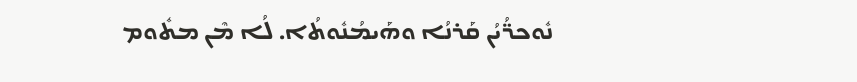ܢܽܘܟܪ̈ܳܝܳܢ ܩܰܪܢܳܐ ܘܗܰܝܡܳܢܽܘܬܳܐ. ܠܳܐ ܡܶܢ ܡܬܽܘܡ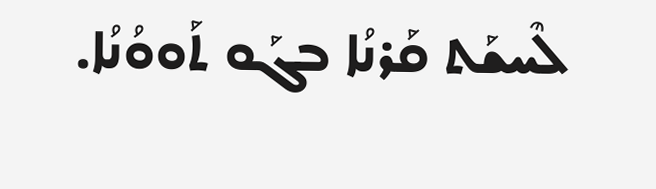ܠܶܚܫܰܬ ܩܰܪܢܳܐ ܒܓܰܘ ܬܰܘܘܳܢܳܐ.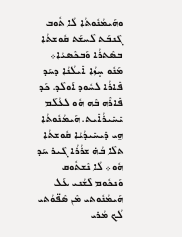ܘܗܰܝܡܳܢܽܘܬܳܐ ܠܳܐ ܬܽܘܒ ܓܶܢܒܰܬ ܠܶܚܫܰܬ ܩܽܘܫܬܳܐ ܒܣܶܬܪܳܐ ܘܰܒܟܶܣܝܳܐ܀
ܡܰܢܽܘ ܚ̣ܙܳܐ ܐܺܝܠܳܢܳܐ ܕܚܰܕ ܦܺܐܪܳܐ ܠܚܽܘܕ ܐܰܘܠܶܕ. ܟܰܕ ܦܺܐܪܶܗ ܒܶܗ ܗܽܘ ܠܥܳܠܰܡ ܝܺܚܺܝܪܳܐܺܝܬ. ܗܰܝܡܳܢܽܘܬܳܐ ܗ̱ܝ ܕܺܝܚܺܝܕܳܝܳܐ ܩܽܘܫܬܳܐ ܬܠܶܐ ܒܳܗ̇ ܫܪܳܪܳܐ ܓܶܝܪ ܚܰܕ ܗܽܘ܀ ܠܳܐ ܢܶܫܬܽܘܩ ܘܰܢܟܽܘܡ ܠܶܫܳܢܝ ܥܰܠ ܗܰܝܡܳܢܽܘܬܝ ܡܶܢ ܣܶܦ̈ܘܳܬܝ ܠܳܟ ܡܳܪܝ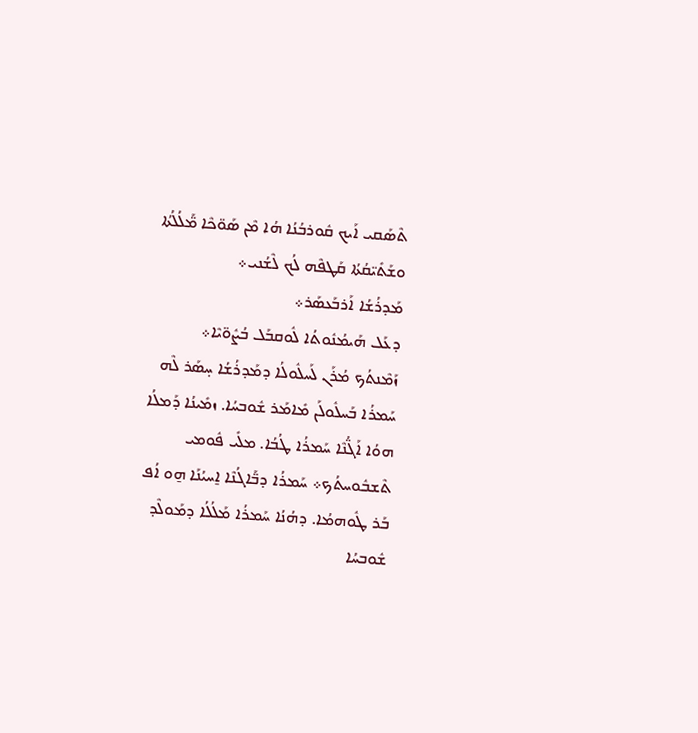ܬܶܣܰܩܝ ܐܰܝܟ ܩܽܘܪܒܳܢܳܐ ܗܳܐ ܡܶܢ ܣܰܘ̈ܟܶܐ ܡ̈ܰܠܳܠܳܬܳܐ ܘܫܰܬܺܝ̈ܩܳܬܳܐ ܩܰܛܦܶܗ ܠܳܟ ܠܶܫܳܢܝ܀
ܡܰܕܪܳܫܳܐ ܐܰܪܒܰܥܣܰܪ܀
ܕܥܰܠ ܗܰܝܡܳܢܽܘܬܳܐ ܠܽܘܩܒܰܠ ܒܳܨܽܘ̈ܝܶܐ܀
ܙܰܡܶܢܬܳܟ ܡܳܪܰܢ ܠܰܚܠܽܘܠܳܐ ܕܡܰܕܪܳܫܳܐ ܚ̣ܣܰܪ ܠܶܗ ܚܰܡܪܳܐ ܒܰܚܠܽܘܠܰܢ ܡܺܐܡܰܪ ܫܽܘܒܚܳܐ. ܙܡܺܝܢܳܐ ܕܰܡܠܳܐ ܗܘܳܐ ܐܰܓ̈ܳܢܶܐ ܚܰܡܪܳܐ ܛܳܒܳܐ. ܡܠܺܝ ܦܽܘܡܝ ܬܶܫܒܽܘܚܬܳܟ܀ ܚܰܡܪܳܐ ܕܒ̈ܰܐܓܳܢܶܐ ܐ̱ܚܝܳܢܰܐ ܗ̱ܘ ܐܳܦ ܒܰܪ ܛܽܘܗܡܳܐ. ܕܗܳܢܳܐ ܚܰܡܪܳܐ ܡܰܠܳܠܳܐ ܕܡܰܘܠܶܕ ܫܽܘܒܚܳܐ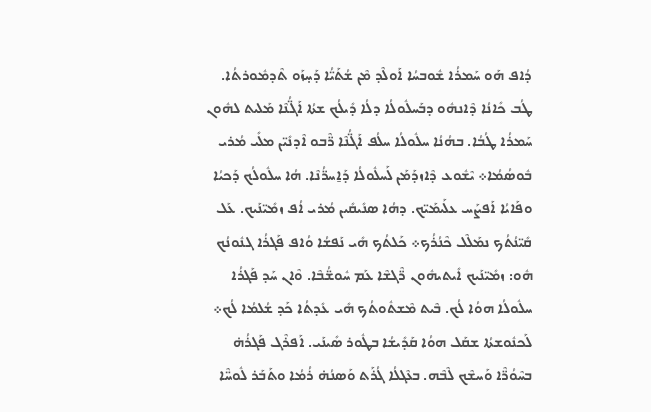ܕܳܐܦ ܗܰܘ ܚܰܡܪܳܐ ܫܽܘܒܚܳܐ ܐܰܘܠܶܕ ܡܶܢ ܫܳܬܰܝ̈ܳܐ ܕܰܚ̣ܙܰܘ ܬܶܕܡܽܘܪܬܳܐ. ܛܳܒ ܟܺܐܢܳܐ ܕܶܐܢܗܽܘ ܕܒܰܚܠܽܘܠܳܐ ܕܠܳܐ ܕܺܝܠܳܟ ܫܬܳܐ ܐܰܓ̈ܳܢܶܐ ܡܰܠܝܬ ܠܗܽܘܢ ܚܰܡܪܳܐ ܛܳܒܳܐ. ܒܗܳܢܳܐ ܚܠܽܘܠܳܐ ܚܠܳܦ ܐܰܓ̈ܳܢܶܐ ܪ̈ܶܒܘ ܐܶܕܢܺܝ̈ܢ ܡܠܺܝ ܡܳܪܝ ܒܽܘܣܳܡܳܐ܀ ܝܶܫܽܘܥ ܕܶܐܙܕܰܡܰܢ ܠܰܚܠܽܘܠܳܐ ܕܰܐ̱ܚܪ̈ܳܢܶܐ. ܗܳܐ ܚܠܽܘܠܳܟ ܕܰܟܝܳܐ ܘܦܰܐܝܳܐ ܐܰܦܨܰܚ ܥܠܰܝܡܰܝ̈ܟ. ܕܗܳܐ ܣܢܺܝܩܺܝܢ ܡܳܪܝ ܐܳܦ ܙܡܺܝ̈ܢܰܝܟ. ܥܰܠ ܩܺܝ̈ܢܳܬܳܟ ܢܡܰܠܶܠ ܟܶܢܳܪܳܟ܀ ܟܰܠܬܳܟ ܗܺܝ ܢܰܦܫܳܐ ܘܳܐܦ ܦܰܓܪܳܐ ܓܢܽܘܢܳܟ ܗܽܘ: ܙܡܺܝ̈ܢܰܝܟ ܐܺܝܬܝܗܽܘܢ ܪ̈ܶܓܫܶܐ ܥܰܡ ܚܽܘܫ̈ܳܒܶܐ. ܘܶܐܢ ܚܰܕ ܦܰܓܪܳܐ ܚܠܽܘܠܳܐ ܗܘܳܐ ܠܳܟ. ܒܶܝܬ ܡܶܫܬܽܘܬܳܟ ܗܺܝ ܥܺܕܬܳܐ ܟܰܕ ܫܳܠܡܳܐ ܠܳܟ܀
ܠܰܟܢܽܘܫܬܳܐ ܫܩܰܠ ܗܘܳܐ ܩܰܕܺܝܫܳܐ ܒܛܽܘܪ ܣܺܝܢܰܝ. ܐܰܦܪܶܓ ܦܰܓܪܳܗ̇ ܒܚܶܘܳܪ̈ܶܐ ܘܰܚܫܶܟ ܠܶܒܶܗ. ܒܥܶܓܠܳܐ ܓܳܪܰܬ ܘܰܣܢܳܗ̇ ܪܳܡܳܐ ܘܬܰܒܰܪ ܠܽܘܚ̈ܶܐ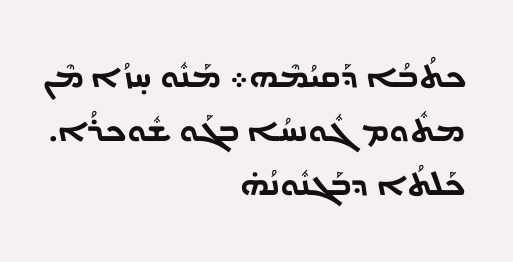ܟܬܳܒܳܐ ܕܰܩܝܳܡܶܗ܀ ܡܰܢܽܘ ܚ̣ܙܳܐ ܡܶܢ ܡܬܽܘܡ ܓܽܘܢܚܳܐ ܒܓܰܘ ܫܽܘܟܪܳܐ. ܟܰܠܬܳܐ ܕܒܰܓܢܽܘܢܳܗ̇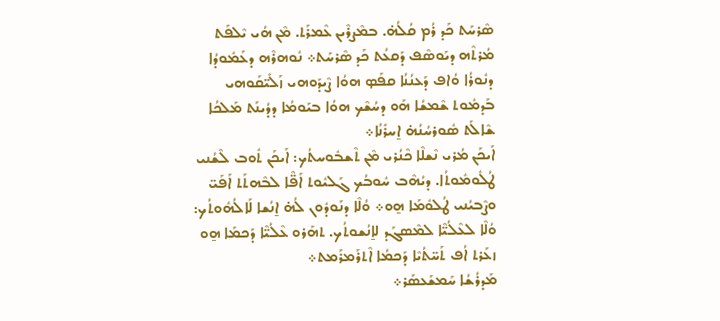ܣܶܪܚܰܬ ܟܰܕ ܪܳܡ ܩܳܠܳܗ̇. ܒܡܶܨܪܶܝܢ ܥܶܡܪܰܬ. ܡܶܢ ܗܳܝ ܝܶܠܦܰܬ ܡܳܪܬܶܗ ܕܝܰܘܣܶܦ ܕܰܩܥܳܬ ܟܰܕ ܣܶܪܚܰܬ܀ ܢܽܘܗܪܶܗ ܕܥܰܡܽܘܕܳܐ ܕܢܽܘܪܳܐ ܘܳܐܦ ܕܰܥܢܳܢܳܐ ܩܦܰܤ ܗܘܳܐ ܨܶܝܕܰܘܗܝ ܙܰܠܺܝ̈ܩܰܘܗܝ ܒܰܕܡܽܘܬ ܫܶܡܫܳܐ ܗܰܘ ܕܚܳܫܶܟ ܗܘܳܐ ܒܝܰܘܡܳܐ ܕܕܳܝܢܰܬ ܡܰܠܟܳܐ ܫܶܐܠܰܬ ܣܽܘܪܚܳܢܳܗ̇ ܐ̱ܚܪܺܢܳܐ܀
ܐܰܝܟܰܢ ܡܳܪܝ ܢܶܫܠܶܐ ܟܶܢܳܪܝ ܡܶܢ ܬܶܫܒܽܘܚܬܳܟ: ܐܰܝܟܰܢ ܬܽܘܒ ܠܶܫܳܢܝ ܛܳܠܽܘܡܽܘܬܳܐ. ܕܝܳܗܶܒ ܚܽܘܒܳܟ ܓܰܠܝܽܘܬ ܐܰܦ̈ܶܐ ܠܒܶܗܬܰܬ ܐܰܦܰܝ̈ ܘܨܶܒܝܳܢܝ ܛܳܠܘܽܡܰܐ ܗ̱ܘ܀ ܘܳܠܶܐ ܕܢܰܘܕܽܘܢ ܠܳܗ̇ ܐ̱ܢܳܫܐ ܠܰܐܠܳܗܽܘܬܳܟ: ܘܳܠܶܐ ܠܥܶܠܳܝ̈ܶܐ ܠܡܶܣܓܰܕ ܠܐ̱ܢܳܫܘܬܳܟ. ܬܗܰܪܘ ܥܶܠܳܝ̈ܶܐ ܕܰܟܡܰܐ ܗ̱ܘ ܙܥܰܪܬ ܐܳܦ ܬܰܚ̈ܬܳܝܶܐ ܕܰܟܡܳܐ ܐܶܬܪܰܡܪܰܡܬ܀
ܡܰܕܪܳܫܳܐ ܚܰܡܫܰܥܣܰܪ܀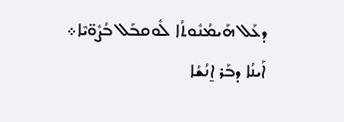ܕܥܰܠ ܗܰܝܡܳܢܽܘܬܳܐ ܠܽܘܩܒܰܠ ܒܳܨܽܘ̈ܝܶܐ܀
ܐܰܝܢܳܐ ܕܒܰܪ ܐ̱ܢܳܫܳܐ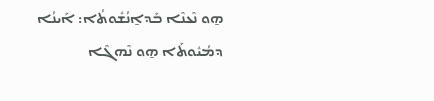ܗ̱ܘ ܢܶܥܢܶܐ ܒܰܕܐ̱ܢܳܫܽܘܬܳܐ: ܐܰܝܢܳܐ ܕܡܳܝܽܘܬܰܐ ܗ̱ܘ ܢܶܗܓܶܐ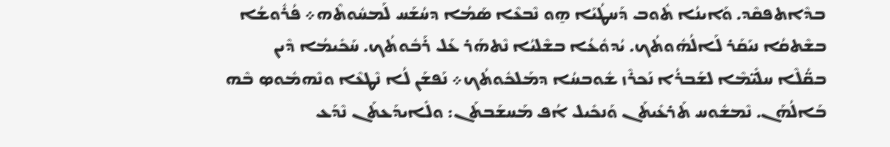ܒܕܶܐܬܦܩܶܕ. ܘܰܐܝܢܳܐ ܬܽܘܒ ܕܰܚܛܳܝܰܐ ܗ̱ܘ ܢܶܒܥܶܐ ܣܰܡܳܐ ܕܚܳܫܰܚ ܠܰܡܚܽܘܬܶܗ܀ ܦܳܪܽܘܫܳܐ ܒܫܶܬܩܳܐ ܢܝܰܩܰܪ ܠܰܐܠܳܗܽܘܬܳܟ. ܝܳܕܘܽܥܳܐ ܒܫܶܠܝܳܐ ܢܶܬܗܰܪ ܥܰܠ ܪܰܒܽܘܬܳܟ. ܚܰܟܺܝܡܳܐ ܕܶܝܢ ܒܩ̈ܳܠܶܐ ܚܠܺܝ̈ܡܶܐ ܠܫܰܒܪܳܐ ܢܰܟܪܶܙ ܫܽܘܒܚܳܐ ܕܡܰܠܟܽܘܬܳܟ܀ ܢܰܦܫܰܢ ܠܳܐ ܢܶܛܥܶܐ ܘܢܶܗܡܽܘܤ ܒܶܗ ܒܰܐܠܳܗܰܢ. ܢܶܡܫܽܘܚ ܬܰܪܥܺܝܬܰܢ ܘܰܢܟܺܝܠ ܐܳܦ ܡܰܚܫܰܒܬܰܢ: ܘܠܺܐܝܕܰܥܬܰܢ ܢܶܕܰܥ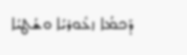ܕܰܟܡܳܐ ܙܥܽܘܪܝܳܐ ܘܫܳܛܝܳܐ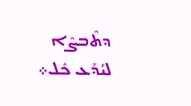ܕܬܶܒܨܶܐ ܠܝܳܕܰܥ ܟܽܠ܀